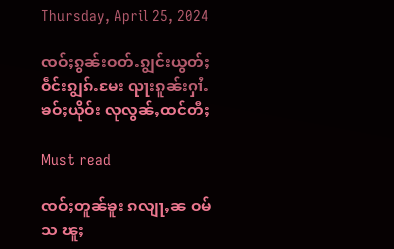Thursday, April 25, 2024

ၸဝ်ႈၵွၼ်းဝတ်ႉၵျွင်းယွတ်ႈ ဝဵင်းၵျွၵ်ႉမႄး ၺႃးၵူၼ်းႁၢႆႉၶဝ်ႈယိုဝ်း လုလွၼ်ႇထင်တီႈ

Must read

ၸဝ်ႈတူၼ်ၶူး ၵလျႃႇၼ ဝမ်သ ၽူႈ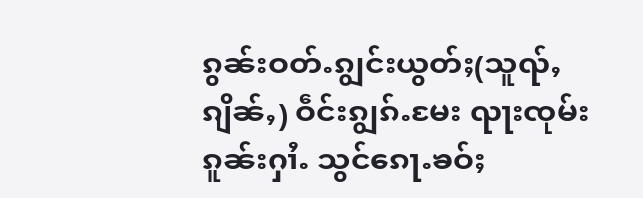ၵွၼ်းဝတ်ႉၵျွင်းယွတ်ႈ(သူၺ်ႇၵျိၼ်ႇ) ဝဵင်းၵျွၵ်ႉမႄး ၺႃးၸုမ်းၵူၼ်းႁၢႆႉ သွင်ၵေႃႉၶဝ်ႈ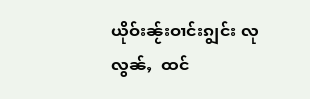ယိုဝ်းၼႂ်းဝၢင်းၵျွင်း လုလွၼ်ႇ  ထင်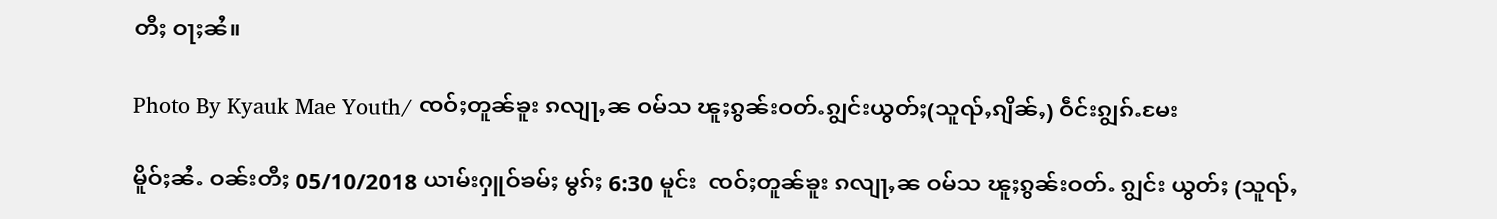တီႈ ဝႃႈၼႆ။

Photo By Kyauk Mae Youth/ ၸဝ်ႈတူၼ်ၶူး ၵလျႃႇၼ ဝမ်သ ၽူႈၵွၼ်းဝတ်ႉၵျွင်းယွတ်ႈ(သူၺ်ႇၵျိၼ်ႇ) ဝဵင်းၵျွၵ်ႉမႄး

မိူဝ်ႈၼႆႉ ဝၼ်းတီႈ 05/10/2018 ယၢမ်းႁူဝ်ၶမ်ႈ မွၵ်ႈ 6:30 မူင်း  ၸဝ်ႈတူၼ်ၶူး ၵလျႃႇၼ ဝမ်သ ၽူႈၵွၼ်းဝတ်ႉ ၵျွင်း ယွတ်ႈ (သူၺ်ႇ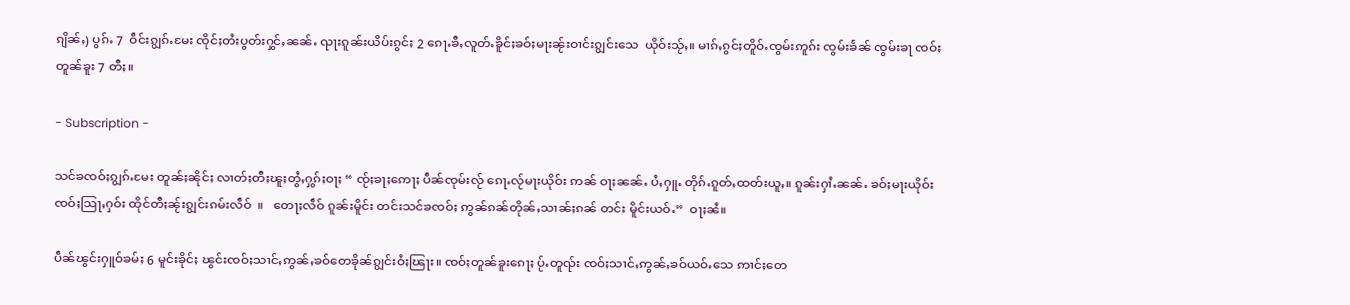ၵျိၼ်ႇ) ပွၵ်ႉ 7  ဝဵင်းၵျွၵ်ႉမႄး ၸိုင်ႈတႆးပွတ်းႁွင်ႇၼၼ်ႉ ၺႃးၵူၼ်းယိပ်းၵွင်ႈ 2 ၵေႃႉၶီႇလူတ်ႉၶိူင်ႈၶဝ်ႈမႃးၼႂ်းဝၢင်းၵျွင်းသေ  ယိုဝ်းသႂ်ႇ။ မၢၵ်ႇၵွင်ႈတိူဝ်ႉၸွမ်းဢူၵ်း ၸွမ်းၶႅၼ် ၸွမ်းၶႃ ၸဝ်ႈတူၼ်ၶူး 7 တီႈ။

- Subscription -

သင်ၶၸဝ်ႈၵျွၵ်ႉမႄး တူၼ်ႈၼိုင်ႈ လၢတ်ႈတီႈၽူႈတွႆႇႁွၵ်ႈဝႃႈ “ ၸႂ်ႈၶႃႈဢေႃႈ ပဵၼ်ၸုမ်းလႂ် ၵေႃႉလႂ်မႃးယိုဝ်း ဢၼ် ဝႃႈၼၼ်ႉ ပႆႇႁူႉ တိုၵ်ႉၵူတ်ႇထတ်းယူႇ။ ၵူၼ်းႁၢႆႉၼၼ်ႉ ၶဝ်ႈမႃးယိုဝ်းၸဝ်ႈသြႃႇႁဝ်း ထိုင်တီႈၼႂ်းၵျွင်းၵမ်းလဵဝ်  ။   တေႃႈလဵဝ် ၵူၼ်းမိူင်း တင်းသင်ၶၸဝ်ႈ ဢွၼ်ၵၼ်တိုၼ်ႇသၢၼ်ႈၵၼ် တင်း မိူင်းယဝ်ႉ”  ဝႃႈၼႆ။

ပဵၼ်ၽွင်းႁူဝ်ၶမ်ႈ 6 မူင်းၶိုင်ႈ ၽွင်းၸဝ်ႈသၢင်ႇဢွၼ်ႇၶဝ်တေၶိုၼ်ၵျွင်းဝႆႈၽြႃး။ ၸဝ်ႈတူၼ်ၶူးၵေႃႈ ပႂ်ႉတူၺ်း ၸဝ်ႈသၢင်ႇဢွၼ်ႇၶဝ်ယဝ်ႉသေ ဢၢင်ႈတေ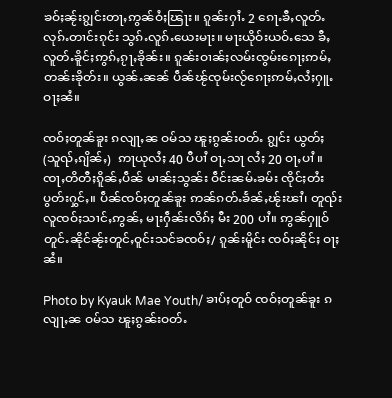ၶဝ်ႈၼႂ်းၵျွင်းတႃႇဢွၼ်ဝႆႈၽြႃး။ ၵူၼ်းႁၢႆႉ 2 ၵေႃႉၶီႇလူတ်ႉလုၵ်ႉတၢင်းၵုင်း သွၵ်ႉလူၵ်ႉယေးမႃး။ မႃးယိုဝ်းယဝ်ႉသေ ၶီႇလူတ်ႉၶိူင်ႈဢွၵ်ႇၵႂႃႇၶိုၼ်း။ ၵူၼ်းဝၢၼ်ႈလမ်းၸွမ်းၵေႃႈဢမ်ႇတၼ်းၶိုတ်း။ ယွၼ်ႉၼၼ် ပဵၼ်ၽႂ်ၸုမ်းလႂ်ၵေႃႈဢမ်ႇလႆႈႁူႉ ဝႃႈၼႆ။

ၸဝ်ႈတူၼ်ၶူး ၵလျႃႇၼ ဝမ်သ ၽူႈၵွၼ်းဝတ်ႉ ၵျွင်း ယွတ်ႈ (သူၺ်ႇၵျိၼ်ႇ)  ဢႃယုလႆႈ 40 ပီပၢႆ ဝႃႇသႃ လႆႈ 20 ဝႃႇပၢႆ ။ ၸႃႇတိတီႈၵိူၼ်ႇပဵၼ် မၢၼ်ႈသွၼ်း ဝဵင်းၼမ်ႉၶမ်း ၸိုင်ႈတႆးပွတ်းႁွင်ႇ။ ပဵၼ်ၸဝ်ႈတူၼ်ၶူး ဢၼ်ၵတ်ႉၶႅၼ်ႇၽႂ်းၽၢႆ၊ တူၺ်းလူၸဝ်ႈသၢင်ႇဢွၼ်ႇ မႃးႁဵၼ်းလိၵ်ႈ မီး 200 ပၢႆ။ ဢွၼ်ႁူဝ် တူင်ႉၼိုင်ၼႂ်းတူင်ႇဝူင်းသင်ၶၸဝ်ႈ/ ၵူၼ်းမိူင်း ၸဝ်ႈၼိုင်ႈ ဝႃႈၼႆ။

Photo by Kyauk Mae Youth/ ၶၢပ်ႈတူဝ် ၸဝ်ႈတူၼ်ၶူး ၵလျႃႇၼ ဝမ်သ ၽူႈၵွၼ်းဝတ်ႉ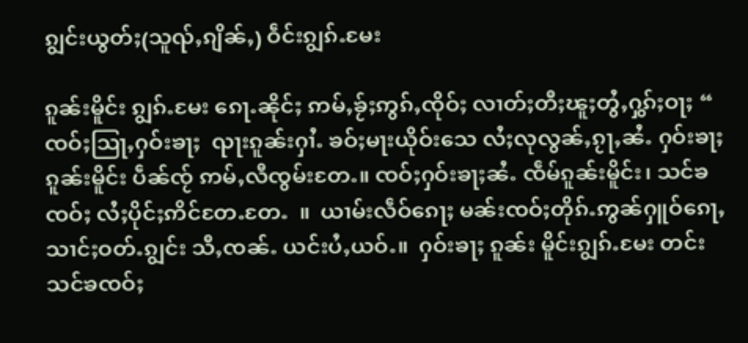ၵျွင်းယွတ်ႈ(သူၺ်ႇၵျိၼ်ႇ) ဝဵင်းၵျွၵ်ႉမႄး

ၵူၼ်းမိူင်း ၵျွၵ်ႉမႄး ၵေႃႉၼိုင်ႈ ဢမ်ႇၶႂ်ႈဢွၵ်ႇၸိုဝ်ႈ လၢတ်ႈတီႈၽူႈတွႆႇႁွၵ်ႈဝႃႈ “ ၸဝ်ႈသြႃႇႁဝ်းၶႃႈ  ၺႃးၵူၼ်းႁၢႆႉ ၶဝ်ႈမႃးယိုဝ်းသေ လႆႈလုလွၼ်ႇၵႂႃႇၼႆႉ ႁဝ်းၶႃႈ ၵူၼ်းမိူင်း ပဵၼ်ၸႂ် ဢမ်ႇလီၸွမ်းတႄႉ။ ၸဝ်ႈႁဝ်းၶႃႈၼႆႉ ၸဵမ်ၵူၼ်းမိူင်း၊ သင်ၶၸဝ်ႈ လႆႈပိုင်ႈဢိင်တႄႉတႄႉ  ။  ယၢမ်းလဵဝ်ၵေႃႈ မၼ်းၸဝ်ႈတိုၵ်ႉဢွၼ်ႁူဝ်ၵေႃႇသၢင်ႈဝတ်ႉၵျွင်း သီႇၸၼ်ႉ ယင်းပႆႇယဝ်ႉ။  ႁဝ်းၶႃႈ ၵူၼ်း မိူင်းၵျွၵ်ႉမႄး တင်း သင်ၶၸဝ်ႈ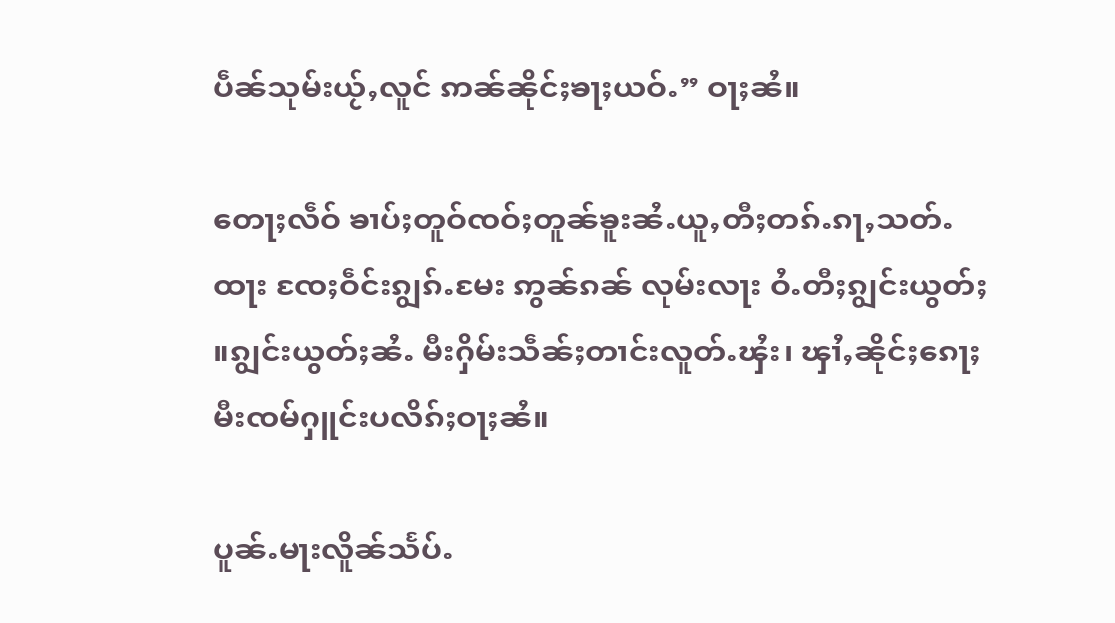ပဵၼ်သုမ်းယႂ်ႇလူင် ဢၼ်ၼိုင်ႈၶႃႈယဝ်ႉ” ဝႃႈၼႆ။

တေႃႈလဵဝ် ၶၢပ်ႈတူဝ်ၸဝ်ႈတူၼ်ၶူးၼႆႉယူႇတီႈတၵ်ႉၵႃႇသတ်ႉထႃး ၸႄႈဝဵင်းၵျွၵ်ႉမႄး ဢွၼ်ၵၼ် လုမ်းလႃး ဝႆႉတီႈၵျွင်းယွတ်ႈ ။ၵျွင်းယွတ်ႈၼႆႉ မီးႁိမ်းသဵၼ်ႈတၢင်းလူတ်ႉၾႆး၊ ၾၢႆႇၼိုင်ႈၵေႃႈ မီးၸမ်ႁူင်းပလိၵ်ႈဝႃႈၼႆ။

ပူၼ်ႉမႃးလိူၼ်သႅပ်ႉ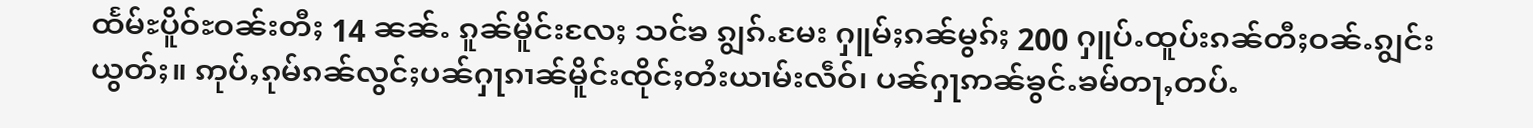ထႅမ်ႊပိူဝ်ႊဝၼ်းတီႈ 14 ၼၼ်ႉ ၵူၼ်မိူင်းလႄႈ သင်ၶ ၵျွၵ်ႉမႄး ႁူမ်ႈၵၼ်မွၵ်ႈ 200 ႁူပ်ႉထူပ်းၵၼ်တီႈဝၼ်ႉၵျွင်းယွတ်ႈ။ ဢုပ်ႇၵုမ်ၵၼ်လွင်ႈပၼ်ႁႃၵၢၼ်မိူင်းၸိုင်ႈတႆးယၢမ်းလဵဝ်၊ ပၼ်ႁႃဢၼ်ၶွင်ႉၶမ်တႃႇတပ်ႉ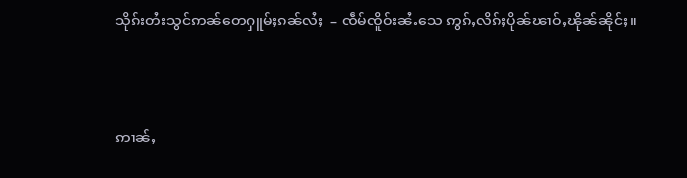သိုၵ်းတႆးသွင်ဢၼ်တေႁူမ်ႈၵၼ်လႆႈ  – ၸဵမ်ၸိူဝ်းၼႆႉသေ ဢွၵ်ႇလိၵ်ႈပိုၼ်ၽၢဝ်ႇၽိုၼ်ၼိုင်ႈ။



ဢၢၼ်ႇ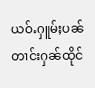ယဝ်ႉႁူမ်ႈပၼ်တၢင်းႁၼ်ထိုင်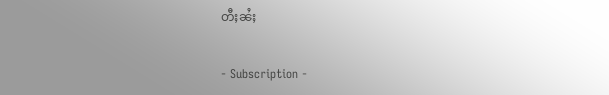တီႈၼႆႈ

- Subscription -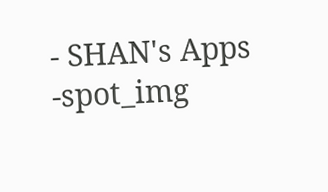- SHAN's Apps -spot_img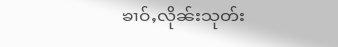ၶၢဝ်ႇလိုၼ်းသုတ်း